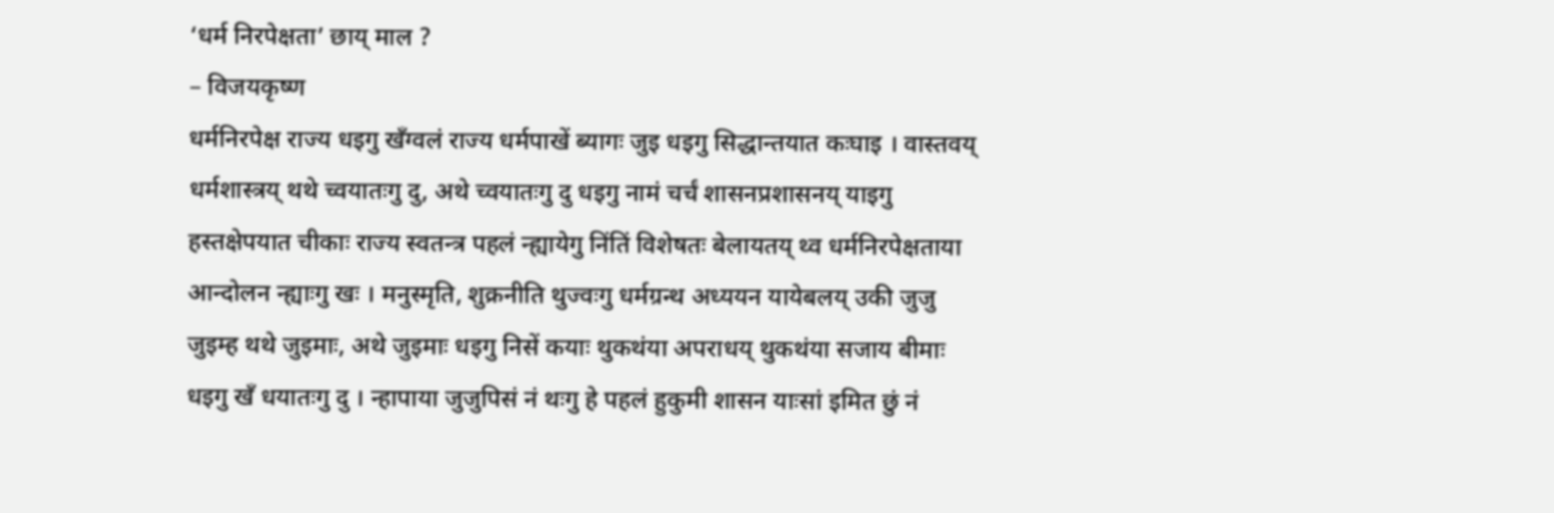‘धर्म निरपेक्षता’ छाय् माल ?
– विजयकृष्ण
धर्मनिरपेक्ष राज्य धइगु खँग्वलं राज्य धर्मपाखें ब्यागः जुइ धइगु सिद्धान्तयात कःघाइ । वास्तवय् धर्मशास्त्रय् थथे च्वयातःगु दु, अथे च्वयातःगु दु धइगु नामं चर्चं शासनप्रशासनय् याइगु हस्तक्षेपयात चीकाः राज्य स्वतन्त्र पहलं न्ह्यायेगु निंतिं विशेषतः बेलायतय् थ्व धर्मनिरपेक्षताया आन्दोलन न्ह्याःगु खः । मनुस्मृति, शुक्रनीति थुज्वःगु धर्मग्रन्थ अध्ययन यायेबलय् उकी जुजु जुइम्ह थथे जुइमाः, अथे जुइमाः धइगु निसें कयाः थुकथंया अपराधय् थुकथंया सजाय बीमाः धइगु खँ धयातःगु दु । न्हापाया जुजुपिसं नं थःगु हे पहलं हुकुमी शासन याःसां इमित छुं नं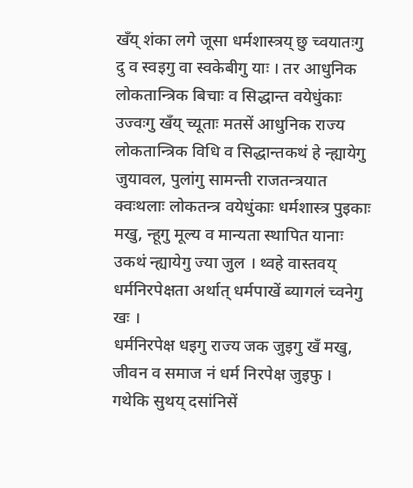खँय् शंका लगे जूसा धर्मशास्त्रय् छु च्वयातःगु दु व स्वइगु वा स्वकेबीगु याः । तर आधुनिक लोकतान्त्रिक बिचाः व सिद्धान्त वयेधुंकाः उज्वःगु खँय् च्यूताः मतसें आधुनिक राज्य लोकतान्त्रिक विधि व सिद्धान्तकथं हे न्ह्यायेगु जुयावल, पुलांगु सामन्ती राजतन्त्रयात क्वःथलाः लोकतन्त्र वयेधुंकाः धर्मशास्त्र पुइकाः मखु, न्हूगु मूल्य व मान्यता स्थापित यानाः उकथं न्ह्यायेगु ज्या जुल । थ्वहे वास्तवय् धर्मनिरपेक्षता अर्थात् धर्मपाखें ब्यागलं च्वनेगु खः ।
धर्मनिरपेक्ष धइगु राज्य जक जुइगु खँ मखु, जीवन व समाज नं धर्म निरपेक्ष जुइफु । गथेकि सुथय् दसांनिसें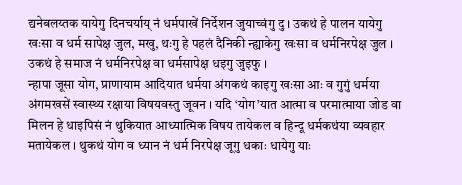द्यनेबलय्तक यायेगु दिनचर्याय् नं धर्मपाखें निर्देशन जुयाच्वंगु दु । उकथं हे पालन यायेगु खःसा व धर्म सापेक्ष जुल, मखु, थःगु हे पहलं दैनिकी न्ह्याकेगु खःसा व धर्मनिरपेक्ष जुल । उकथं हे समाज नं धर्मनिरपेक्ष वा धर्मसापेक्ष धइगु जुइफु ।
न्हापा जूसा योग, प्राणायाम आदियात धर्मया अंगकथं काइगु खःसा आः व गुगुं धर्मया अंगमखसें स्वास्थ्य रक्षाया विषयवस्तु जूवन । यदि ‘योग’यात आत्मा व परमात्माया जोड वा मिलन हे धाइपिसं नं थुकियात आध्यात्मिक विषय तायेकल व हिन्दू धर्मकथंया व्यवहार मतायेकल । थुकथं योग व ध्यान नं धर्म निरपेक्ष जूगु धकाः धायेगु याः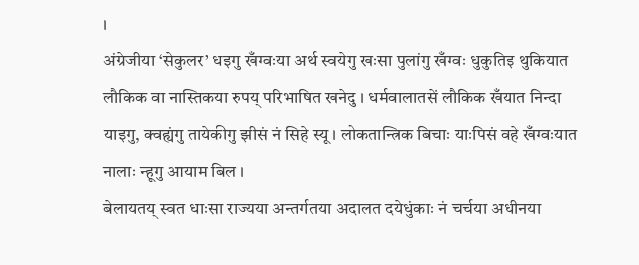।
अंग्रेजीया ‘सेकुलर’ धइगु खँग्वःया अर्थ स्वयेगु खःसा पुलांगु खँग्वः धुकुतिइ थुकियात लौकिक वा नास्तिकया रुपय् परिभाषित खनेदु । धर्मवालातसें लौकिक खँयात निन्दा याइगु, क्वह्यंगु तायेकीगु झीसं नं सिहे स्यू । लोकतान्त्रिक बिचाः याःपिसं वहे खँग्वःयात नालाः न्हूगु आयाम बिल ।
बेलायतय् स्वत धाःसा राज्यया अन्तर्गतया अदालत दयेधुंकाः नं चर्चया अधीनया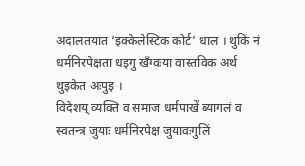अदालतयात ‘इक्केलेस्टिक कोर्ट’ धाल । थुकिं नं धर्मनिरपेक्षता धइगु खँग्वःया वास्तविक अर्थ थुइकेत अःपुइ ।
विदेशय् व्यक्ति व समाज धर्मपाखें ब्यागलं व स्वतन्त्र जुयाः धर्मनिरपेक्ष जुयावःगुलिं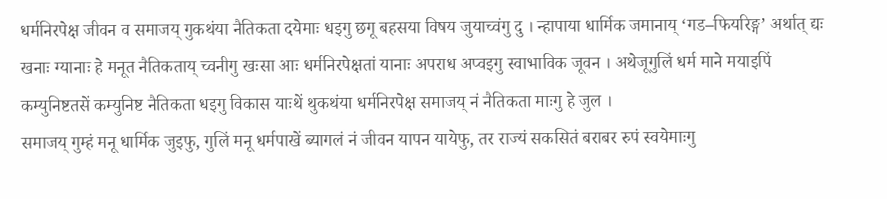धर्मनिरपेक्ष जीवन व समाजय् गुकथंया नैतिकता दयेमाः धइगु छगू बहसया विषय जुयाच्वंगु दु । न्हापाया धार्मिक जमानाय् ‘गड–फियरिङ्ग’ अर्थात् द्यः खनाः ग्यानाः हे मनूत नैतिकताय् च्वनीगु खःसा आः धर्मनिरपेक्षतां यानाः अपराध अप्वइगु स्वाभाविक जूवन । अथेजूगुलिं धर्म माने मयाइपिं कम्युनिष्टतसें कम्युनिष्ट नैतिकता धइगु विकास याःथें थुकथंया धर्मनिरपेक्ष समाजय् नं नैतिकता माःगु हे जुल ।
समाजय् गुम्हं मनू धार्मिक जुइफु, गुलिं मनू धर्मपाखें ब्यागलं नं जीवन यापन यायेफु, तर राज्यं सकसितं बराबर रुपं स्वयेमाःगु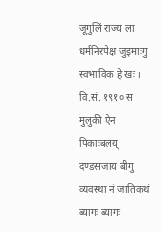जूगुलिं राज्य ला धर्मनिरपेक्ष जुइमाःगु स्वभाविक हे खः ।
वि.सं. १९१० स मुलुकी ऐन पिकाःबलय् दण्डसजाय बीगु व्यवस्था नं जातिकथं ब्यागः ब्यागः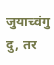जुयाच्वंगु दु, तर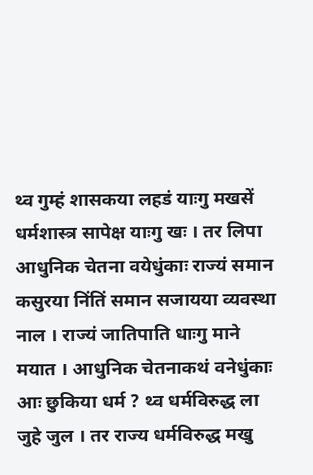थ्व गुम्हं शासकया लहडं याःगु मखसें धर्मशास्त्र सापेक्ष याःगु खः । तर लिपा आधुनिक चेतना वयेधुंकाः राज्यं समान कसुरया निंतिं समान सजायया व्यवस्था नाल । राज्यं जातिपाति धाःगु माने मयात । आधुनिक चेतनाकथं वनेधुंकाः आः छुकिया धर्म ? थ्व धर्मविरुद्ध ला जुहे जुल । तर राज्य धर्मविरुद्ध मखु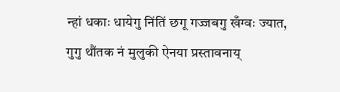न्हां धकाः धायेगु निंतिं छगू गज्जबगु खँग्वः ज्यात, गुगु थौंतक नं मुलुकी ऐनया प्रस्तावनाय्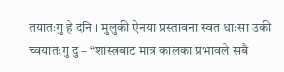तयातःगु हे दनि । मुलुकी ऐनया प्रस्तावना स्वत धाःसा उकी च्वयातःगु दु – “शास्त्रबाट मात्र कालका प्रभावले सबै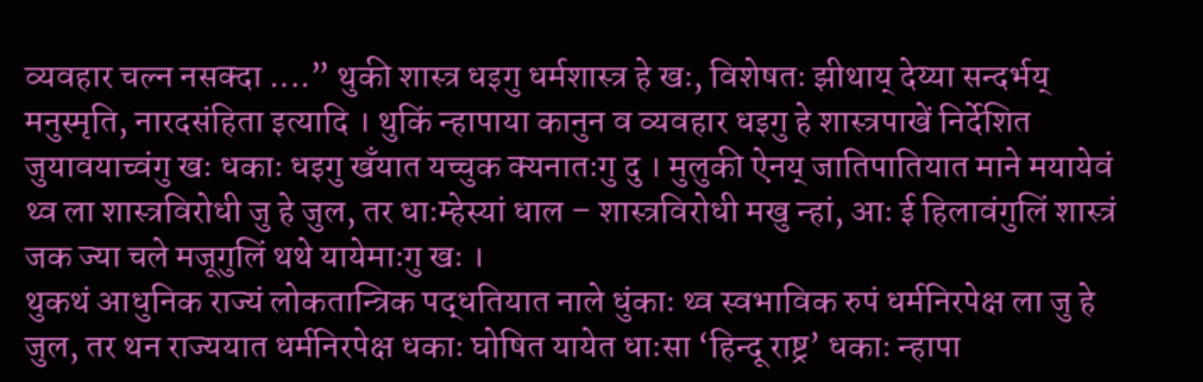व्यवहार चल्न नसक्दा ....” थुकी शास्त्र धइगु धर्मशास्त्र हे खः, विशेषतः झीथाय् देय्या सन्दर्भय् मनुस्मृति, नारदसंहिता इत्यादि । थुकिं न्हापाया कानुन व व्यवहार धइगु हे शास्त्रपाखें निर्देशित जुयावयाच्वंगु खः धकाः धइगु खँयात यच्चुक क्यनातःगु दु । मुलुकी ऐनय् जातिपातियात माने मयायेवं थ्व ला शास्त्रविरोधी जु हे जुल, तर धाःम्हेस्यां धाल – शास्त्रविरोधी मखु न्हां, आः ई हिलावंगुलिं शास्त्रं जक ज्या चले मजूगुलिं थथे यायेमाःगु खः ।
थुकथं आधुनिक राज्यं लोकतान्त्रिक पद्धतियात नाले धुंकाः थ्व स्वभाविक रुपं धर्मनिरपेक्ष ला जु हे जुल, तर थन राज्ययात धर्मनिरपेक्ष धकाः घोषित यायेत धाःसा ‘हिन्दू राष्ट्र’ धकाः न्हापा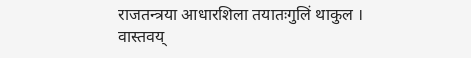राजतन्त्रया आधारशिला तयातःगुलिं थाकुल । वास्तवय्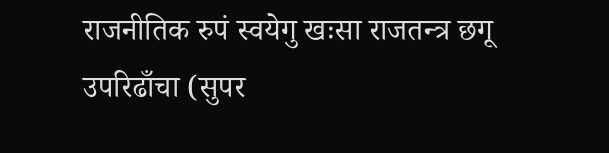राजनीतिक रुपं स्वयेगु खःसा राजतन्त्र छगू उपरिढाँचा (सुपर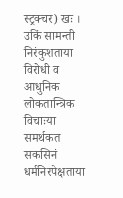स्ट्रक्चर) खः । उकिं सामन्ती निरंकुशताया विरोधी व आधुनिक लोकतान्त्रिक विचाःया समर्थकत सकसिनं धर्मनिरपेक्षताया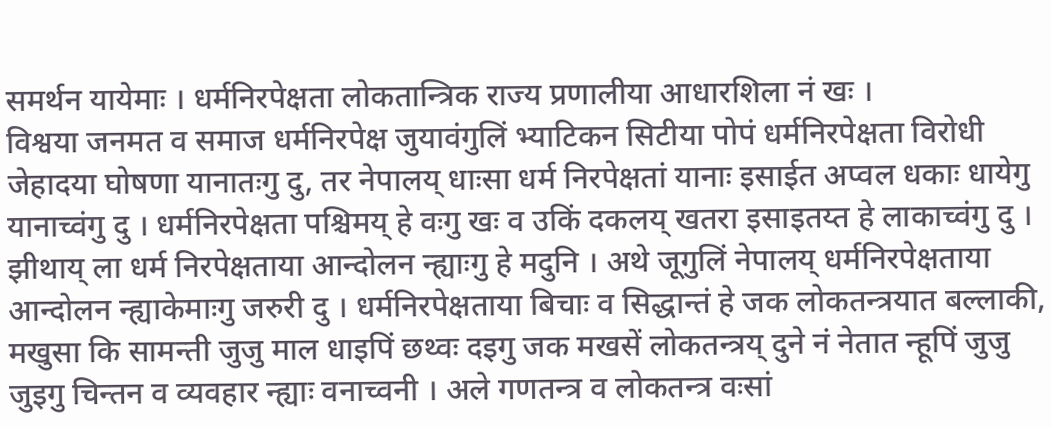समर्थन यायेमाः । धर्मनिरपेक्षता लोकतान्त्रिक राज्य प्रणालीया आधारशिला नं खः ।
विश्वया जनमत व समाज धर्मनिरपेक्ष जुयावंगुलिं भ्याटिकन सिटीया पोपं धर्मनिरपेक्षता विरोधी जेहादया घोषणा यानातःगु दु, तर नेपालय् धाःसा धर्म निरपेक्षतां यानाः इसाईत अप्वल धकाः धायेगु यानाच्वंगु दु । धर्मनिरपेक्षता पश्चिमय् हे वःगु खः व उकिं दकलय् खतरा इसाइतय्त हे लाकाच्वंगु दु । झीथाय् ला धर्म निरपेक्षताया आन्दोलन न्ह्याःगु हे मदुनि । अथे जूगुलिं नेपालय् धर्मनिरपेक्षताया आन्दोलन न्ह्याकेमाःगु जरुरी दु । धर्मनिरपेक्षताया बिचाः व सिद्धान्तं हे जक लोकतन्त्रयात बल्लाकी, मखुसा कि सामन्ती जुजु माल धाइपिं छथ्वः दइगु जक मखसें लोकतन्त्रय् दुने नं नेतात न्हूपिं जुजु जुइगु चिन्तन व व्यवहार न्ह्याः वनाच्वनी । अले गणतन्त्र व लोकतन्त्र वःसां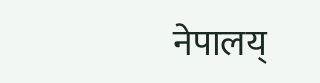नेपालय्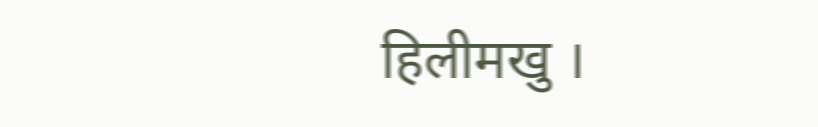हिलीमखु ।